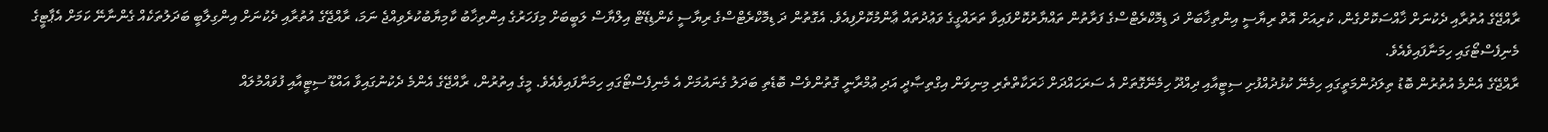ރާއްޖޭގެ އުތުރާއި ދެކުނަށް ޚާއްސަކޮށްގެން، ކުރިއަށް އޮތް ރިޔާސީ އިންތިޚާބަށް ދަ ޑިމޮކްރެޓްސްގެ ފަރާތުން ތައްޔާރުކޮށްފައިވާ ތަރައްގީގެ ވަޢުދުތައް ޢާންމުކޮށްފިއެވެ. އެގޮތުން ދަ ޑިމޮކްރެޓްސްގެ ރިޔާސީ ކެންޑިޑޭޓް އިލްޔާސް ލަބީބަށް މިފަހަރުގެ އިންތިޚާބު ކާމިޔާބުކުރެވިއްޖެ ނަމަ، ރާއްޖޭގެ އުތުރާއި ދެކުނަށް އިންގިލާބީ ބަދަލުތަކެއް ގެންނާނޭ ކަމަށް އެޕާޓީގެ މެނިފެސްޓޯގައި ހިމަނާފައިވެއެވެ.
ރާއްޖޭގެ އެންމެ އުތުރުން ބޮޑު ތިލަދުންމަތީގައި ހިމެނޭ ކުޅުދުއްފުށި ސިޓީއާއި ދިއްދޫ ހިމެނޭގޮތަށް އެ ސަރަހައްދަށް ޚަރަކާތްތެރި މިނިވަން އިގްތިޞާދީ އަދި ޢުމްރާނީ ގޮތުންވެސް ބޮޑެތި ބަދަލު ގެނައުމަށް އެ މެނިފެސްޓޯގައި ހިމަނާފައިވެއެވެ. މީގެ އިތުރުން، ރާއްޖޭގެ އެންމެ ދެކުނުގައިވާ އައްޑޫ ސިޓީއާއި ފުވައްމުލައް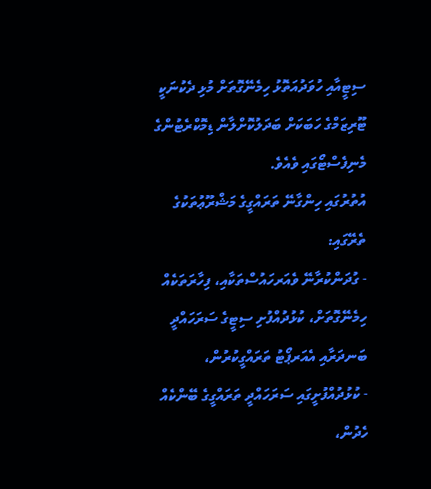ސިޓީއާއި ހުވަދުއަތޮޅު ހިމެނޭގޮތަށް މުޅި ދެކުނަކީ ޓޫރިޒަމްގެ ހަބަކަށް ބަދަލުކޮށްލާން ޑިމޮކްރެޓުންގެ މެނިފެސްޓޯގައި ވެއެވެ.
އުތުރުގައި ހިންގާނޭ ތަރައްގީގެ މަޝްރޫޢުތަކުގެ ތެރޭގައި:
- ގުދަންކުރާނޭ ވެއަރހައުސްތަކާއި، ފިހާރަތަކެއް ހިމެނޭގޮތަށް، ކުޅުދުއްފުށި ސިޓީގެ ސަރަހައްދީ ބަނދަރާއި އެއަރޕޯޓު ތަރައްގީކުރުން،
- ކުޅުދުއްފުށީގައި ސަރަހައްދީ ތަރައްގީގެ ބޭންކެއް ހެދުން،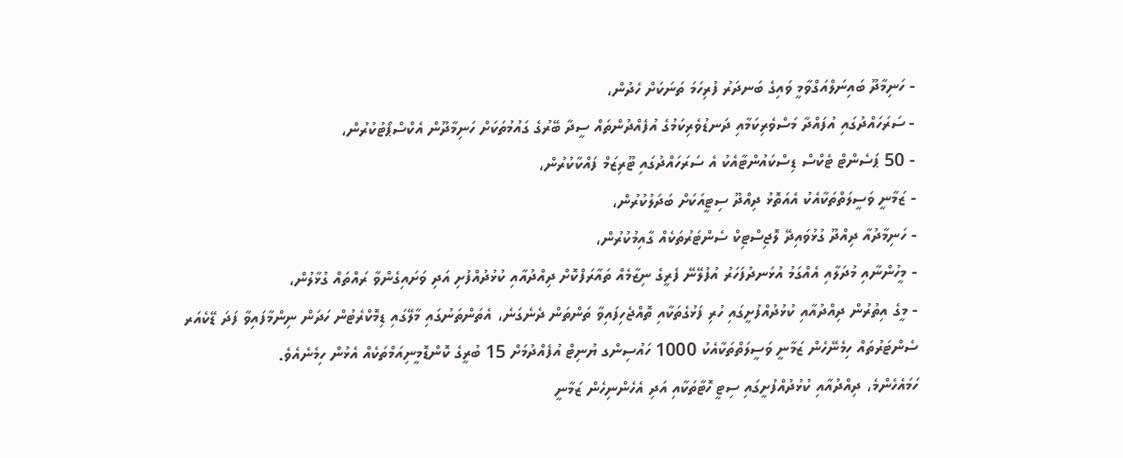- ހަނިމާދޫ ބައިނަލްއަގްވާމީ ވައިގެ ބަނދަރު ފުރިހަމަ ތަނަކަށް ހެދުން،
- ސަރަހައްދުގައި އުފައްދާ މަސްވެރިކަމާއި ދަނޑުވެރިކަމުގެ އުފެއްދުންތައް ސީދާ ބޭރުގެ ގައުމުތަކަށް ހަނިމާދޫން އެކްސްޕޯޓުކުރުން،
- 50 ޕަސެންޓް ޓެކްސް ޑިސްކައުންޓާއެކު އެ ސަރަހައްދުގައި ޓޫރިޒަމް ފައްކާކުރުން،
- ޒަމާނީ ވަސީލަތްތަކާއެކު އެއަތޮޅު ދިއްދޫ ސިޓީއަކަށް ބަދަލުކުރުން،
- ހަނިމާދުއާ ދިއްދޫ ގުޅުވައިދޭ ލޮޖިސްޓިކް ސެންޓަރުތަކެއް ގާއިމުކުރުން،
- މީހުންނާއި މުދަލާއި އެއްގަމު އުޅަނދުފަހަރު އުފުލޭނޭ ފެރީގެ ނިޒާމެއް ތައާރަފްކޮށް ދިއްދުއާއި ކުޅުދުއްފުށި އަދި ވަށައިގެންވާ ރައްތައް ގުޅާލުން،
- މީގެ އިތުރުން ދިއްދުއާއި ކުޅުދުއްފުށީގައި ހުރި ފަޅުގެތަކާއި ތޮއްޖެހިފައިވާ ތަންތަން ދެނެގަނެ، އެތަންތަނުގައި މާލޭގައި ޑިމޮކްރެޓުން ހަދަން ނިންމާފައިވާ ފަދަ ޑޭކެއަރ ސެންޓަރުތައް ހިމެނޭހެން ޒަމާނީ ވަސީލަތްތަކާއެކު 1000 ހައުސިންގ ޔުނިޓް އުފެއްދުމަށް 15 ބުރީގެ ކޮންޑޮމީނިއަމްތަކެއް އެޅުން ހިމެނެއެވެ.
ހަމައެހެންމެ، ދިއްދުއާއި ކުޅުދުއްފުށީގައި ސިޓީ ހޮޓާތަކާއި އަދި އެހެންނިހެން ޒަމާނީ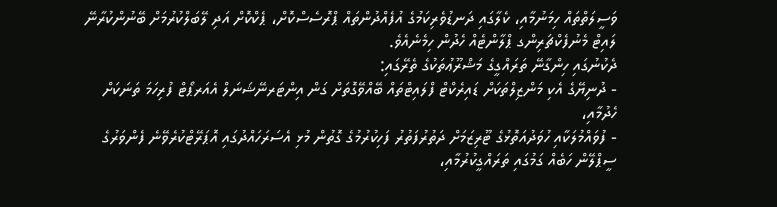ވަސީލަތްތައް ހިމަނުމާއި، ކެލާގައި ދަނޑުވެރިކަމުގެ އުފެއްދުންތައް ޕްރޮސެސްކޮށް، ޕެކްކޮށް އަދި ލޭބަލްކުރުމަށް ބޭނުންކުރާނޭ ލައިޓް މެނުފެކްޗަރިންގ ޕްލާންޓެއް ހެދުން ހިމެނެއެވެ.
ދެކުނުގައި ހިންގާނޭ ތަރައްގީގެ މަޝްރޫޢުތަކުގެ ތެރޭގައި:
- ދުނިޔޭގެ އެކި މަންޒިލްތަކަށް ޑައިރެކްޓް ފްލައިޓްތައް ބޭއްވޭގޮތަށް ގަން އިންޓަރނޭޝަނަލް އެއަރޕޯޓް ފުރިހަމަ ތަނަކަށް ހެދުމާއި،
- ފުވައްމުލަކާއި ހުވަދުއަތޮޅުގެ ޓޫރިޒަމަށް ދަތުރުފަތުރު ފަހިކުރުމުގެ ގޮތުން މުޅި އެސަރަހައްދުގައި އޮޕަރޭޓްކުރެވޭނެ ފެންވަރުގެ ސީޕްލޭން ހަބެއް ގަމުގައި ތަރައްގީކުރުމާއި،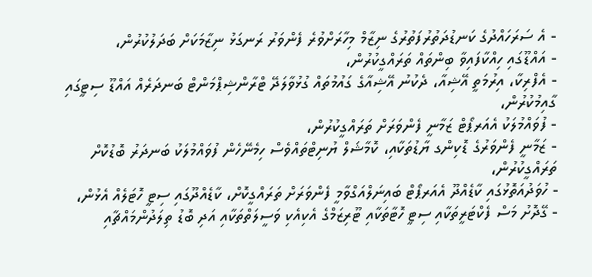- އެ ސަރަހައްދުގެ ކަނޑުދަތުރުފަތުރުގެ ނިޒާމް މިހާރަށްވުރެ ފެންވަރު ރަނގަޅު ނިޒާމަކަށް ބަދަލުކުރުން،
- އައްޑޫގައި ހިއްކާފައިވާ ބިންތައް ތަރައްގީކުރުން،
- އެފްރިކާ، އިރުމަތީ އޭޝިއާ، ދެކުނު އޭޝިއާގެ ގައުމުތައް ގުޅުވާލަދޭ ޓްރާންޝިޕްމަންޓް ބަނދަރެއް އައްޑޫ ސިޓީގައި ގާއިމުކުރުން،
- ފުވައްމުލަކު އެއަރޕޯޓް ޒަމާނީ ފެންވަރަށް ތަރައްގީކުރުން،
- ޒަމާނީ ފެންވަރުގެ ޑޮކިންގ ޔާޑުތަކާއި، ކޮމާޝަލް ޔުނިޓްތައްވެސް ހިމެނޭހެން ފުވައްމުލަކު ބަނދަރު ބޮޑުކޮށް ތަރައްގީކުރުން،
- ހުވަދުއަތޮޅުގައި ކާޑެއްދޫ އެއަރޕޯޓް ބައިނަލްއަގްވާމީ ފެންވަރަށް ތަރައްގީކޮށް، ކާޑެއްދޫގައި ސިޓީ ހޮޓަލެއް އެޅުން،
- ގޭދޮށު މަސް ފެކްޓަރީތަކާއި ސިޓީ ހޮޓާތަކާއި ޓޫރިޒަމްގެ އެކިއެކި ވަސީލަތްތަކާއި އަދި ބޮޑު ތިލަދުންމައްޗާއި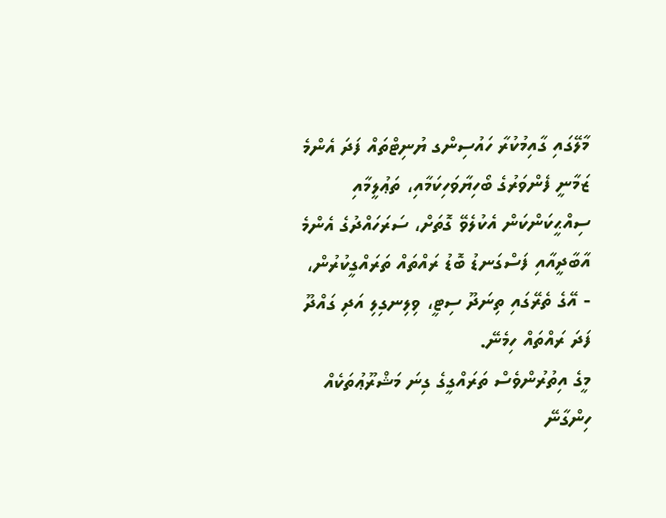މާލޭގައި ގާއިމުކުރާ ހައުސިންގ ޔުނިޓްތައް ފަދަ އެންމެ ޒަމާނީ ފެންވަރުގެ ބޯހިޔާވަހިކަމާއި، ތަޢުލީމާއި ސިއްޙީކަންކަން އެކުލެވޭ ގޮތަށް، ސަރަހައްދުގެ އެންމެ އާބާދީއާއި ފަސްގަނޑު ބޮޑު ރައްތައް ތަރައްގީކުރުން،
- އޭގެ ތެރޭގައި ތިނަދޫ ސިޓީ، ވިލިނގިލި އަދި ގައްދޫ ފަދަ ރައްތައް ހިމެނޭ.
މީގެ އިތުރުންވެސް ތަރައްގީގެ ގިނަ މަޝްރޫޢުތަކެއް ހިންގާނޭ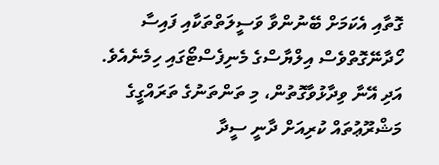ގޮތާއި އެކަމަށް ބޭނުންވާ ވަސީލަތްތަކާއި ފައިސާ ހޯދާނޭގޮތްވެސް އިލްޔާސްގެ މެނިފެސްޓޯގައި ހިމެނެއެވެ. އަދި އޭނާ ވިދާޅުވާގޮތުން، މި ތަންތަނުގެ ތަރައްގީގެ މަޝްރޫޢުތައް ކުރިއަށް ދާނީ ސީދާ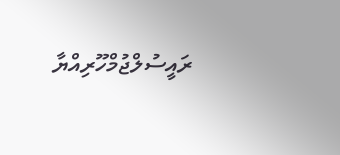ރައީސުލްޖުމްހޫރިއްޔާ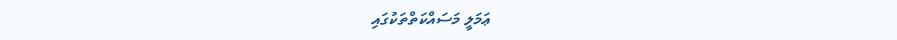ޢަމަލީ މަސައްކަތްތަކުގައި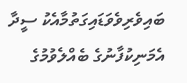ބައިވެރިވެވަޑައިގަތުމާއެކު ސީދާ އެމަނިކުފާނުގެ ބެއްލެވުމުގެ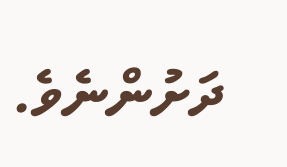ދަށުންނެވެ.